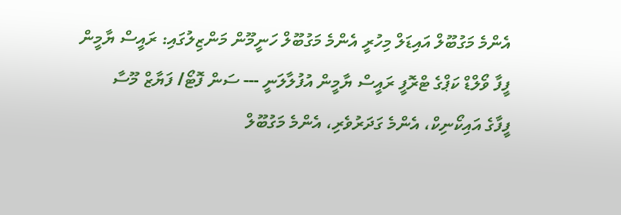އެންމެ މަގުބޫލް އައިޑަލް މިހުރީ އެންމެ މަގުބޫލް ހަނީމޫން މަންޒިލުގައި: ރައީސް ޔާމީން
ފީފާ ވޯލްޑް ކަޕްގެ ޓްރޮފީ ރައީސް ޔާމީން އުފުލާލަނީ --- ސަން ފޮޓޯ/ ފަޔާޒް މޫސާ
ފީފާގެ އައިކޯނިކް، އެންމެ ގަދަރުވެރި، އެންމެ މަގުބޫލް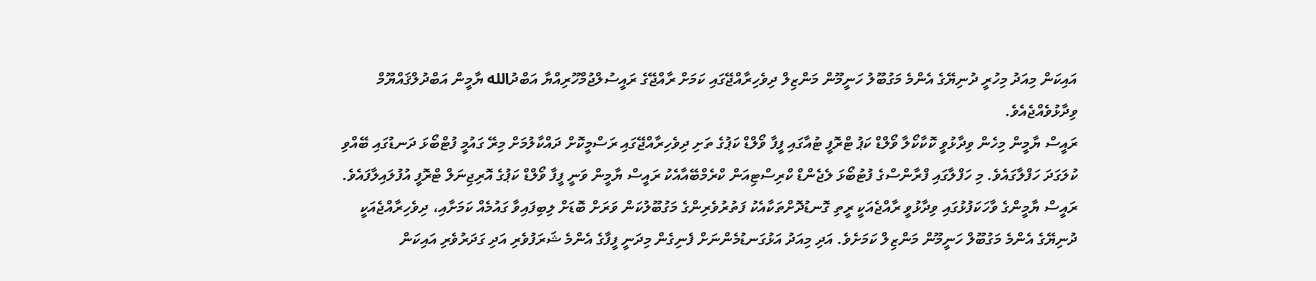އައިކަން މިއަދު މިހުރީ ދުނިޔޭގެ އެންމެ މަގުބޫލު ހަނީމޫން މަންޒިލް ދިވެހިރާއްޖޭގައި ކަމަށް ރާއްޖޭގެ ރައީސުލްޖުމްހޫރިއްޔާ އަބްދުالله ޔާމީން އަބްދުލްޤައްޔޫމް ވިދާޅުވެއްޖެއެވެ.
ރައީސް ޔާމީން މިހެން ވިދާޅުވީ ކޮކާކޯލާ ވޯލްޑް ކަޕު ޓްރޮފީ ޓުއާގައި ފީފާ ވޯލްޑް ކަޕުގެ ތަށި ދިވެހިރާއްޖޭގައި ރަސްމީކޮށް ދައްކާލުމަށް މިރޭ ގައުމީ ފުޓްބޯޅަ ދަނޑުގައި ބޭއްވި ކުލަގަދަ ހަފްލާގައެވެ. މި ހަފްލާގައި ފްރާންސްގެ ފުޓުބޯޅަ ލެޖެންޑް ކްރިސްޓިއަން ކްރެމްބޭއާއެކު ރައީސް ޔާމީން ވަނީ ފީފާ ވޯލްޑް ކަޕުގެ އޮރިޖިނަލް ޓްރޮފީ އުފުލައިލާފައެވެ.
ރައީސް ޔާމީންގެ ވާހަކަފުޅުގައި ވިދާޅުވީ ރާއްޖެއަކީ ރީތި ގޮނޑުދޮށްތަކާއެކު ފަތުރުވެރިންގެ މަގުބޫލުކަން ވަރަށް ބޮޑަށް ލިބިފައިވާ ގައުމެއް ކަމަށާއި، ދިވެހިރާއްޖެއަކީ ދުނިޔޭގެ އެންމެ މަގުބޫލް ހަނީމޫން މަންޒިލް ކަމަށެވެ. އަދި މިއަދު އަޅުގަނޑުމެންނަށް ފެނިގެން މިދަނީ ފީފާގެ އެންމެ ޝަރަފުވެރި އަދި ގަދަރުވެރި އައިކަން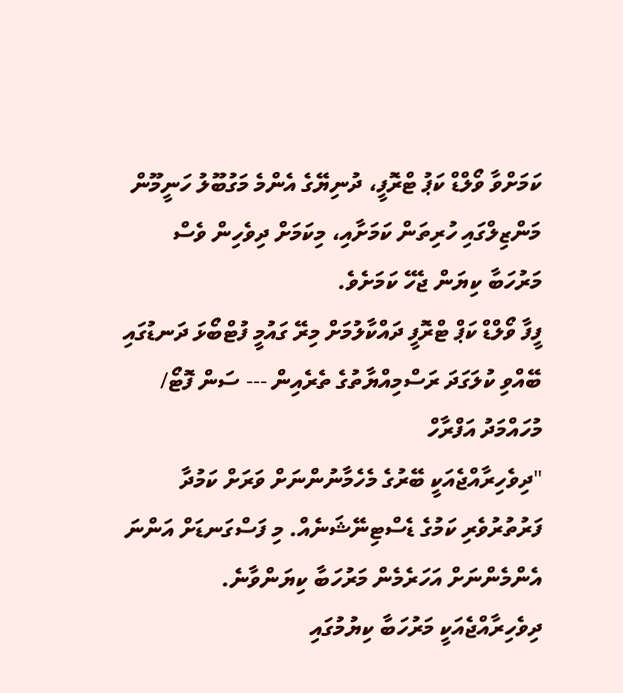ކަމަށްވާ ވޯލްޑް ކަޕު ޓްރޮފީ، ދުނިޔޭގެ އެންމެ މަގުބޫލު ހަނީމޫން މަންޒިލްގައި ހުރިތަން ކަމަށާއި، މިކަމަށް ދިވެހިން ވެސް މަރުހަބާ ކިޔަން ޖެހޭ ކަމަށެވެ.
ފީފާ ވޯލްޑް ކަޕް ޓްރޮފީ ދައްކާލުމަށް މިރޭ ގައުމީ ފުޓްބޯޅަ ދަނޑުގައި ބޭއްވި ކުލަގަދަ ރަސްމިއްޔާތުގެ ތެރެއިން --- ސަން ފޮޓޯ/ މުހައްމަދު އަފްރާހް
"ދިވެހިރާއްޖެއަކީ ބޭރުގެ މެހެމާނުންނަށް ވަރަށް ކަމުދާ ފަރުތުރުވެރި ކަމުގެ ޑެސްޓިނޭޝަނެއް. މި ފަސްގަނޑަށް އަންނަ އެންމެންނަށް އަހަރެމެން މަރުހަބާ ކިޔަންވާނެ. ދިވެހިރާއްޖެއަކީ މަރުހަބާ ކިޔުމުގައި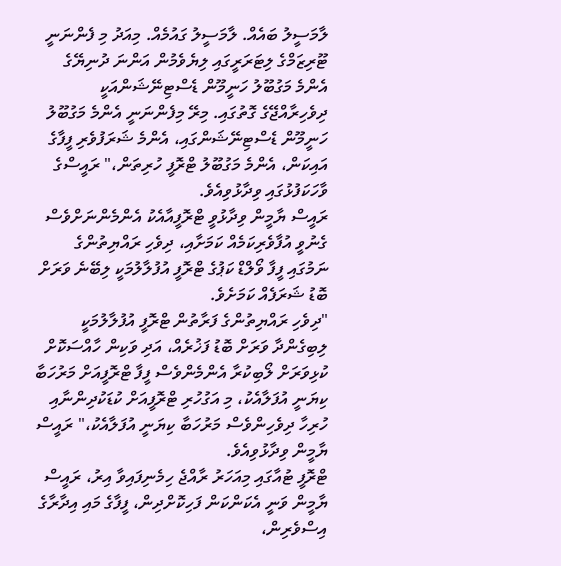ލާމަސީލު ބައެއް. ލާމަސީލު ގައުމެއް. މިއަދު މި ފެންނަނީ ޓޫރިޒަމްގެ ލިޓަރަރީގައި ލިޔެވެމުން އަންނަ ދުނިޔޭގެ އެންމެ މަގުބޫލު ހަނީމޫން ޑެސްޓިނޭޝަންއަކީ ދިވެހިރާއްޖޭގެ ގޮތުގައި. މިރޭ މިފެންނަނީ އެންމެ މަގުބޫލު ހަނީމޫން ޑެސްޓިނޭޝަންގައި، އެންމެ ޝަރަފުވެރި ފީފާގެ އައިކަން، އެންމެ މަގުބޫލު ޓްރޮފީ ހުރިތަން،" ރައީސްގެ ވާހަކަފުޅުގައި ވިދާޅުވިއެވެ.
ރައީސް ޔާމީން ވިދާޅުވީ ޓްރޮފީއާއެކު އެންމެންނަށްވެސް ގެނުވީ އުފާވެރިކަމެއް ކަމަށާއި، ދިވެހި ރައްޔިތުންގެ ނަމުގައި ފީފާ ވޯލްޑް ކަޕުގެ ޓްރޮފީ އުފުލާލުމަކީ ލިބޭނެ ވަރަށް ބޮޑު ޝަރަފެއް ކަމަށެވެ.
"ދިވެހި ރައްޔިތުންގެ ފަރާތުން ޓްރޮފީ އުފުލާލުމަކީ ލިބިގެންދާ ވަރަށް ބޮޑު ފަޚުރެއް، އަދި ވަކިން ހާއްސަކޮށް ކުޅިވަރަށް ލޯބިކުރާ އެންމެންވެސް ފީފާ ޓްރޮފީއަށް މަރުހަބާ ކިޔަނީ އުފަލާއެކު، މި އަގުހުރި ޓްރޮފީއަށް ކުޑަކުދިންނާއި ހުރިހާ ދިވެހިންވެސް މަރުހަބާ ކިޔަނީ އުފަލާއެކު،" ރައީސް ޔާމީން ވިދާޅުވިއެވެ.
ޓްރޮފީ ޓުއާގައި މިއަހަރު ރާއްޖެ ހިމެނިފައިވާ އިރު، ރައީސް ޔާމީން ވަނީ އެކަންކަން ފަހިކޮށްދިން، ފީފާގެ މައި އިދާރާގެ އިސްވެރިން،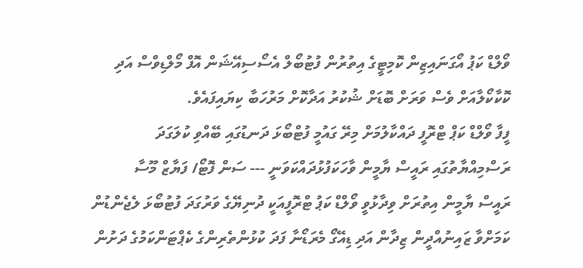ވޯލްޑް ކަޕު އޯގަނައިޒިން ކޮމިޓީގެ އިތުރުން ފުޓުބޯލް އެސޯސިއޭޝަން އޮފް މޯލްޑިވްސް އަދި ކޮކާކޯލާއަށް ވެސް ވަރަށް ބޮޑަށް ޝުކުރު އަދާކޮށް މަރުހަބާ ކިޔައިފައެވެ.
ފީފާ ވޯލްޑް ކަޕް ޓްރޮފީ ދައްކާލުމަށް މިރޭ ގައުމީ ފުޓްބޯޅަ ދަނޑުގައި ބޭއްވި ކުލަގަދަ ރަސްމިއްޔާތުގައި ރައީސް ޔާމީން ވާހަކަފުޅުދައްކަވަނީ --- ސަން ފޮޓޯ/ ފަޔާޒް މޫސާ
ރައީސް ޔާމީން އިތުރަށް ވިދާޅުވީ ވޯލްޑް ކަޕު ޓްރޮފީއަކީ ދުނިޔޭގެ ވަރުގަދަ ފުޓުބޯޅަ ލެޖެންޑުން ކަމަށްވާ ޒައިނުއްދީން ޒިދާން އަދި ޑިއޭގޯ މެރަޑޯނާ ފަދަ ކުޅުންތެރިންގެ ކެޕްޓަންކަމުގެ ދަށުން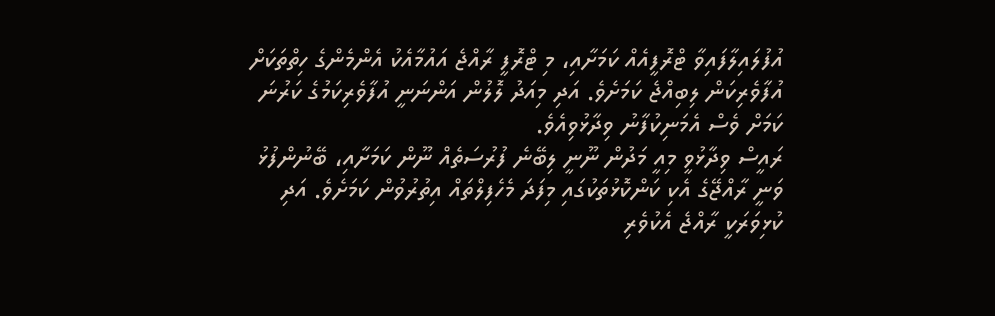އުފުލައިލާފައިވާ ޓްރޮފީއެއް ކަމަށާއި، މި ޓްރޮފީ ރާއްޖެ އައުމާއެކު އެންމެންގެ ހިތްތަކަށް އުފާވެރިކަން ލިބިއްޖެ ކަމަށެވެ. އަދި މިއަދު ލޮލުން އަންނަނީ އުފާވެރިކަމުގެ ކަރުނަ ކަމަށް ވެސް އެމަނިކުފާނު ވިދާޅުވިއެވެ.
ރައީސް ވިދާޅުވީ މިއީ މަދުން ނޫނީ ލިބޭނެ ފުރުސަތެއް ނޫން ކަމަށާއި، ބޭނުންފުޅު ވަނީ ރާއްޖޭގެ އެކި ކަންކޮޅުތަކުގައި މިފަދަ މެހެފިލްތައް އިތުރުވުން ކަމަށެވެ. އަދި ކުޅިވަރަކީ ރާއްޖެ އެކުވެރި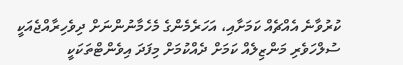ކުރުވާނެ އެއްޗެއް ކަމަށާއި، އަހަރެމެންގެ މެހެމާނުންނަށް ދިވެހިރާއްޖެއަކީ ސުލްހަވެރި މަންޒިލެއް ކަމަށް ދެއްކުމަށް މިފަދަ އިވެންޓްތަކަކީ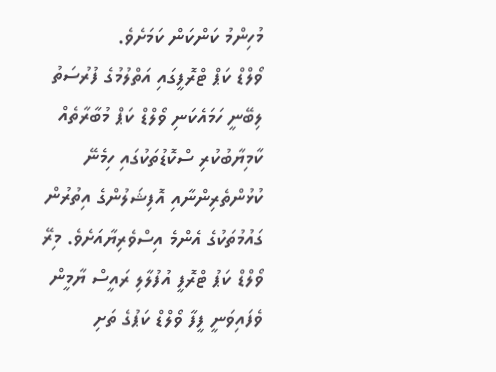މުހިންމު ކަންކަން ކަމަށެވެ.
ވޯލްޑް ކަޕް ޓްރޮފީގައި އަތްލުމުގެ ފުރުސަތު ލިބޭނީ ހަމައެކަނި ވޯލްޑް ކަޕް މުބާރާތެއް ކާމިޔާބުކުރި ސްކޮޑުތަކުގައި ހިމެނޭ ކުޅުންތެރިންނާއި އޮފިޝަލުންގެ އިތުރުން ގައުމުތަކުގެ އެންމެ އިސްވެރިޔާއަށެވެ. މިރޭ ވޯލްޑް ކަޕު ޓްރޮފީ އުފުލާލި ރައީސް ޔާމީން ވެފައިވަނީ ފީފާ ވޯލްޑް ކަޕުގެ ތަށި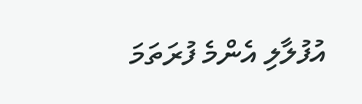އުފުލާލި އެންމެ ފުރަތަމަ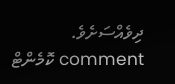ދިވެއްސަށެވެ.
comment ކޮމެންޓް